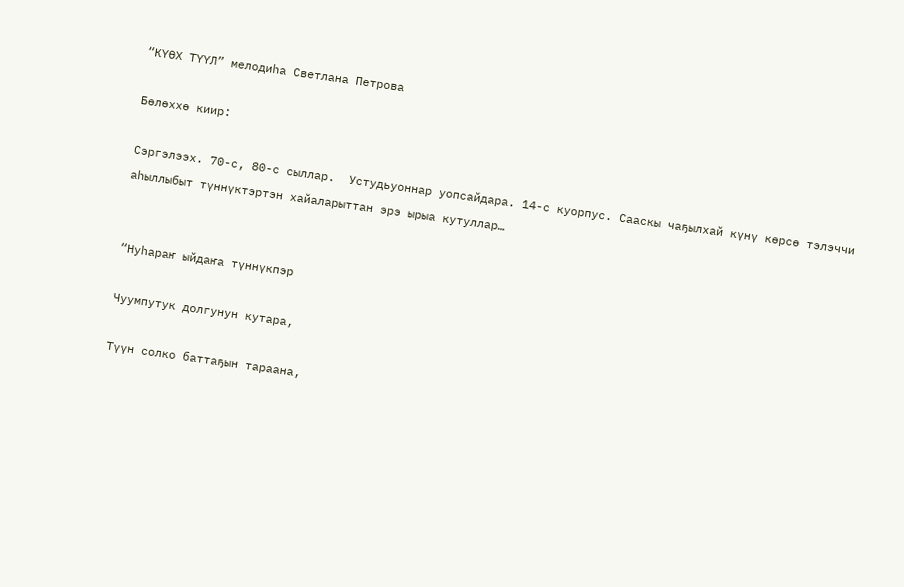“КҮӨХ ТҮҮЛ” мелодиһа Светлана Петрова

Бөлөххө киир:

Сэргэлээх. 70-с, 80-с сыллар.  Устудьуоннар уопсайдара. 14-с куорпус. Сааскы чаҕылхай күнү көрсө тэлэччи аһыллыбыт түннүктэртэн хайаларыттан эрэ ырыа кутуллар…


“Нуһараҥ ыйдаҥа түннүкпэр

Чуумпутук долгунун кутара,

Түүн солко баттаҕын тараана,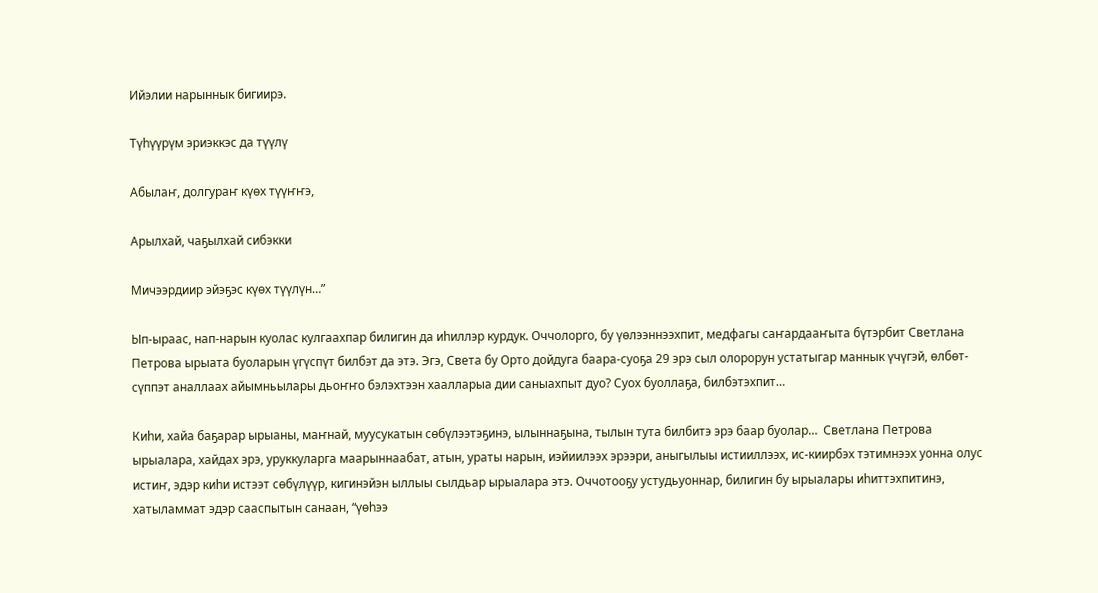Ийэлии нарыннык бигиирэ.

Түһүүрүм эриэккэс да түүлү

Абылаҥ, долгураҥ күөх түүҥҥэ,

Арылхай, чаҕылхай сибэкки

Мичээрдиир эйэҕэс күөх түүлүн…”

Ып-ыраас, нап-нарын куолас кулгаахпар билигин да иһиллэр курдук. Оччолорго, бу үөлээннээхпит, медфагы саҥардааҥыта бүтэрбит Светлана Петрова ырыата буоларын үгүспүт билбэт да этэ. Эгэ, Света бу Орто дойдуга баара-суоҕа 29 эрэ сыл олорорун устатыгар маннык үчүгэй, өлбөт-сүппэт аналлаах айымньылары дьоҥҥо бэлэхтээн хаалларыа дии саныахпыт дуо? Суох буоллаҕа, билбэтэхпит…

Киһи, хайа баҕарар ырыаны, маҥнай, муусукатын сөбүлээтэҕинэ, ылыннаҕына, тылын тута билбитэ эрэ баар буолар…  Светлана Петрова ырыалара, хайдах эрэ, уруккуларга маарыннаабат, атын, ураты нарын, иэйиилээх эрээри, аныгылыы истииллээх, ис-киирбэх тэтимнээх уонна олус истиҥ, эдэр киһи истээт сөбүлүүр, кигинэйэн ыллыы сылдьар ырыалара этэ. Оччотооҕу устудьуоннар, билигин бу ырыалары иһиттэхпитинэ, хатыламмат эдэр сааспытын санаан, “үөһээ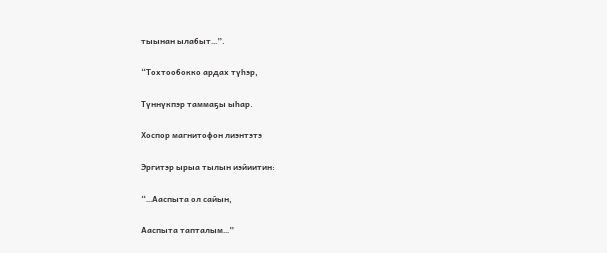тыынан ылабыт…”.

“Тохтообокко ардах түһэр,

Түннүкпэр таммаҕы ыһар.

Хоспор магнитофон лиэнтэтэ

Эргитэр ырыа тылын иэйиитин:

“…Ааспыта ол сайын,

Ааспыта тапталым…”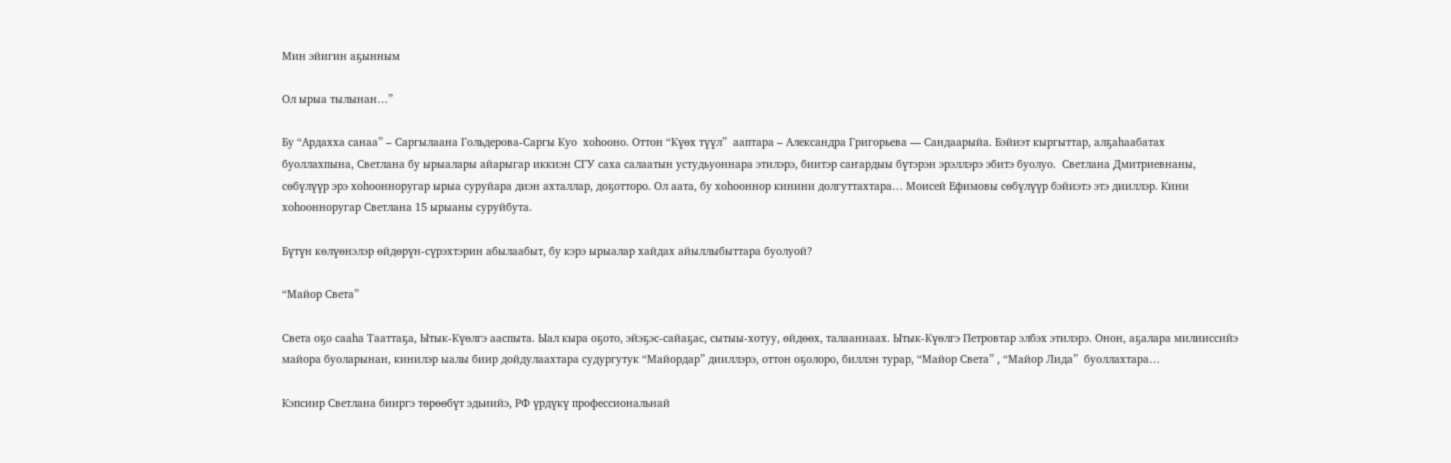Мин эйигин аҕынным

Ол ырыа тылынан…”

Бу “Ардахха санаа” – Саргылаана Гольдерова-Саргы Куо  хоһооно. Оттон “Күөх түүл”  ааптара – Александра Григорьева — Сандаарыйа. Бэйиэт кыргыттар, алҕаһаабатах буоллахпына, Светлана бу ырыалары айарыгар иккиэн СГУ саха салаатын устудьуоннара этилэрэ, биитэр саҥардыы бүтэрэн эрэллэрэ эбитэ буолуо.  Светлана Дмитриевнаны, сөбүлүүр эрэ хоһоонноругар ырыа суруйара диэн ахталлар, доҕотторо. Ол аата, бу хоһооннор кинини долгуттахтара… Моисей Ефимовы сөбүлүүр бэйиэтэ этэ дииллэр. Кини хоһоонноругар Светлана 15 ырыаны суруйбута.

Бүтүн көлүөнэлэр өйдөрүн-сүрэхтэрин абылаабыт, бу кэрэ ырыалар хайдах айыллыбыттара буолуой?

“Майор Света”

Света оҕо сааһа Тааттаҕа, Ытык-Күөлгэ ааспыта. Ыал кыра оҕото, эйэҕэс-сайаҕас, сытыы-хотуу, өйдөөх, талааннаах. Ытык-Күөлгэ Петровтар элбэх этилэрэ. Онон, аҕалара милииссийэ майора буоларынан, кинилэр ыалы биир дойдулаахтара судургутук “Майордар” дииллэрэ, оттон оҕолоро, биллэн турар, “Майор Света” , “Майор Лида”  буоллахтара…

Кэпсиир Светлана бииргэ төрөөбүт эдьиийэ, РФ үрдүкү профессиональнай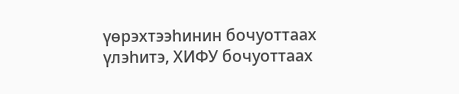үөрэхтээһинин бочуоттаах үлэһитэ, ХИФУ бочуоттаах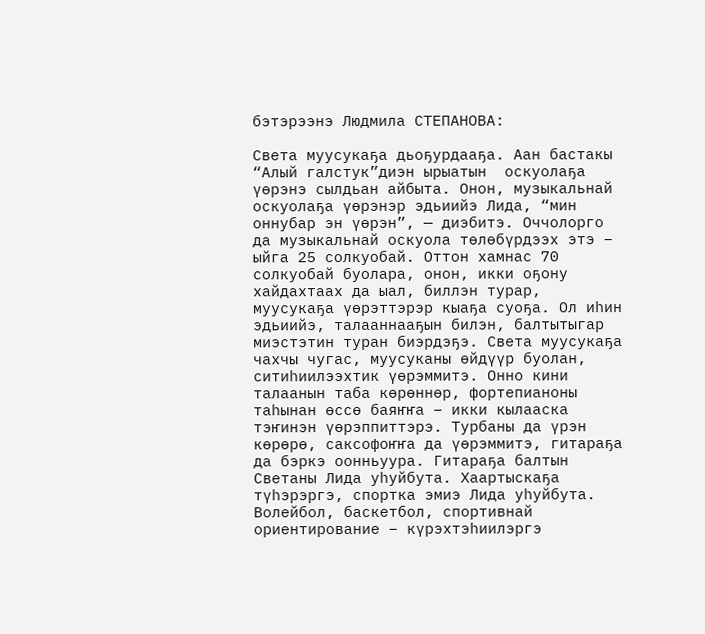бэтэрээнэ Людмила СТЕПАНОВА:

Света муусукаҕа дьоҕурдааҕа. Аан бастакы “Алый галстук”диэн ырыатын  оскуолаҕа үөрэнэ сылдьан айбыта. Онон, музыкальнай оскуолаҕа үөрэнэр эдьиийэ Лида, “мин оннубар эн үөрэн”, — диэбитэ. Оччолорго да музыкальнай оскуола төлөбүрдээх этэ – ыйга 25 солкуобай. Оттон хамнас 70 солкуобай буолара, онон, икки оҕону хайдахтаах да ыал, биллэн турар, муусукаҕа үөрэттэрэр кыаҕа суоҕа. Ол иһин эдьиийэ, талааннааҕын билэн, балтытыгар миэстэтин туран биэрдэҕэ. Света муусукаҕа чахчы чугас, муусуканы өйдүүр буолан, ситиһиилээхтик үөрэммитэ. Онно кини талаанын таба көрөннөр, фортепианоны таһынан өссө баяҥҥа – икки кылааска тэҥинэн үөрэппиттэрэ. Турбаны да үрэн көрөрө, саксофоҥҥа да үөрэммитэ, гитараҕа да бэркэ оонньуура. Гитараҕа балтын Светаны Лида уһуйбута. Хаартыскаҕа түһэрэргэ, спортка эмиэ Лида уһуйбута. Волейбол, баскетбол, спортивнай ориентирование – күрэхтэһиилэргэ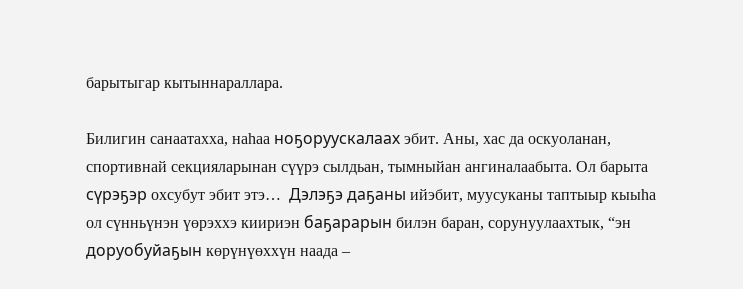барытыгар кытыннараллара.

Билигин санаатахха, наһаа ноҕоруускалаах эбит. Аны, хас да оскуоланан, спортивнай секцияларынан сүүрэ сылдьан, тымныйан ангиналаабыта. Ол барыта сүрэҕэр охсубут эбит этэ…  Дэлэҕэ даҕаны ийэбит, муусуканы таптыыр кыыһа ол сүнньүнэн үөрэххэ киириэн баҕарарын билэн баран, сорунуулаахтык, “эн доруобуйаҕын көрүнүөххүн наада –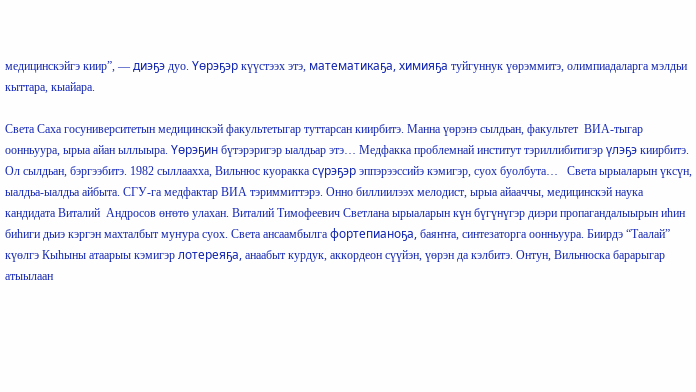медицинскэйгэ киир”, — диэҕэ дуо. Үөрэҕэр күүстээх этэ, математикаҕа, химияҕа туйгуннук үөрэммитэ, олимпиадаларга мэлдьи кыттара, кыайара.

Света Саха госуниверситетын медицинскэй факультетыгар туттарсан киирбитэ. Манна үөрэнэ сылдьан, факультет  ВИА-тыгар оонньуура, ырыа айан ыллыыра. Үөрэҕин бүтэрэригэр ыалдьар этэ… Медфакка проблемнай институт тэриллибитигэр үлэҕэ киирбитэ. Ол сылдьан, бэргээбитэ. 1982 сыллаахха, Вильнюс куоракка сүрэҕэр эппэрээссийэ кэмигэр, суох буолбута…   Света ырыаларын үксүн, ыалдьа-ыалдьа айбыта. СГУ-га медфактар ВИА тэриммиттэрэ. Онно биллиилээх мелодист, ырыа айааччы, медицинскэй наука кандидата Виталий  Андросов өҥөтө улахан. Виталий Тимофеевич Светлана ырыаларын күн бүгүнүгэр диэри пропагандалыырын иһин биһиги дьиэ кэргэн махталбыт муҥура суох. Света ансаамбылга фортепианоҕа, баяҥҥа, синтезаторга оонньуура. Биирдэ “Таалай” күөлгэ Кыһыны атаарыы кэмигэр лотереяҕа, анаабыт курдук, аккордеон сүүйэн, үөрэн да кэлбитэ. Онтун, Вильнюска барарыгар атыылаан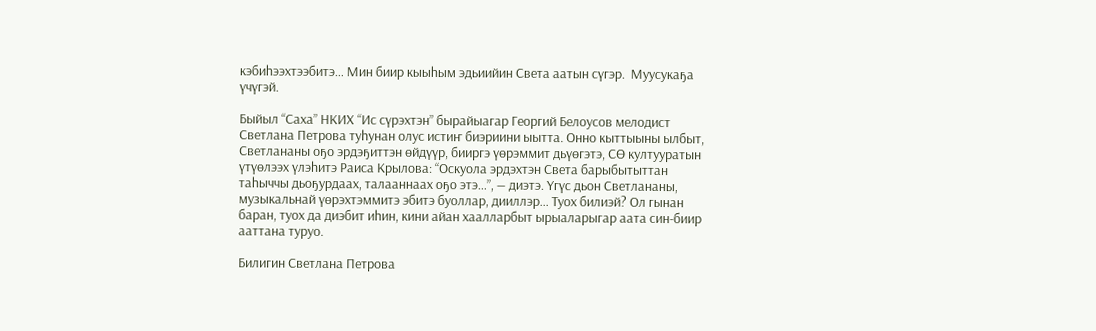кэбиһээхтээбитэ… Мин биир кыыһым эдьиийин Света аатын сүгэр.  Муусукаҕа үчүгэй.

Быйыл “Саха” НКИХ “Ис сүрэхтэн” бырайыагар Георгий Белоусов мелодист Светлана Петрова туһунан олус истиҥ биэриини ыытта. Онно кыттыыны ылбыт, Светлананы оҕо эрдэҕиттэн өйдүүр, бииргэ үөрэммит дьүөгэтэ, СӨ култууратын үтүөлээх үлэһитэ Раиса Крылова: “Оскуола эрдэхтэн Света барыбытыттан таһыччы дьоҕурдаах, талааннаах оҕо этэ…”, — диэтэ. Үгүс дьон Светлананы, музыкальнай үөрэхтэммитэ эбитэ буоллар, дииллэр… Туох билиэй? Ол гынан баран, туох да диэбит иһин, кини айан хаалларбыт ырыаларыгар аата син-биир ааттана туруо.

Билигин Светлана Петрова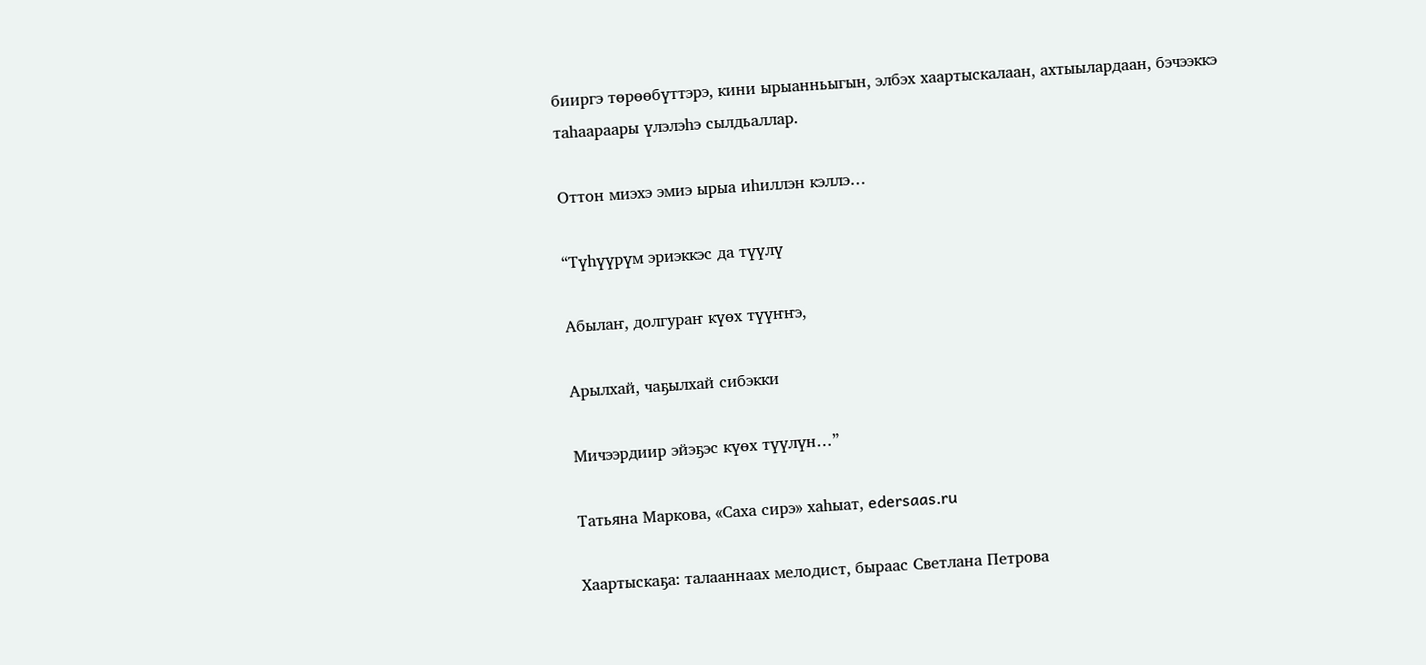бииргэ төрөөбүттэрэ, кини ырыанньыгын, элбэх хаартыскалаан, ахтыылардаан, бэчээккэ таһаараары үлэлэһэ сылдьаллар.

Оттон миэхэ эмиэ ырыа иһиллэн кэллэ…

“Түһүүрүм эриэккэс да түүлү

Абылаҥ, долгураҥ күөх түүҥҥэ,

Арылхай, чаҕылхай сибэкки

Мичээрдиир эйэҕэс күөх түүлүн…”

Татьяна Маркова, «Саха сирэ» хаһыат, edersaas.ru

Хаартыскаҕа: талааннаах мелодист, быраас Светлана Петрова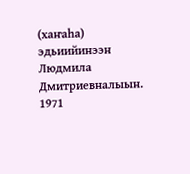(хаҥаһа) эдьиийинээн Людмила Дмитриевналыын. 1971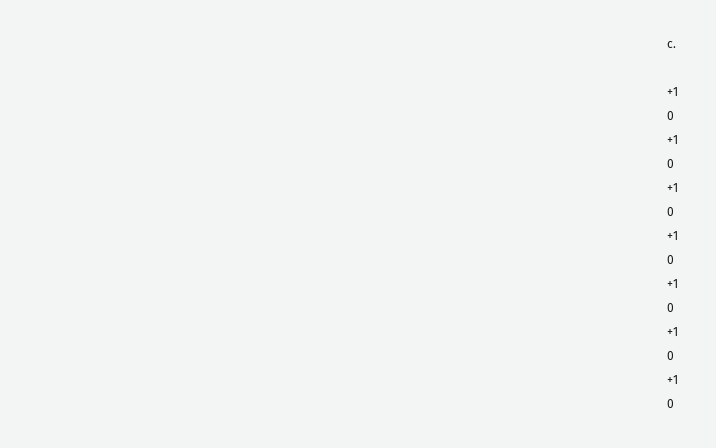с.

+1
0
+1
0
+1
0
+1
0
+1
0
+1
0
+1
0